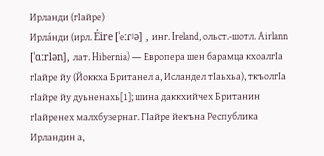Ирланди (гӀайре)
Ирла́нди (ирл. Éire [ˈeːɾʲə] , инг. Ireland, ольст.-шотл. Airlann [ˈɑːrlən], лат. Hibernia) — Европера шен барамца кхоалгӀа гӀайре йу (Йоккха Британел а, Исландел тӀаьхьа), ткъолгӀа гӀайре йу дуьненахь[1]; шина даккхийчех Британин гӀайренех малхбузернаг. ГӀайре йекъна Республика Ирландин а,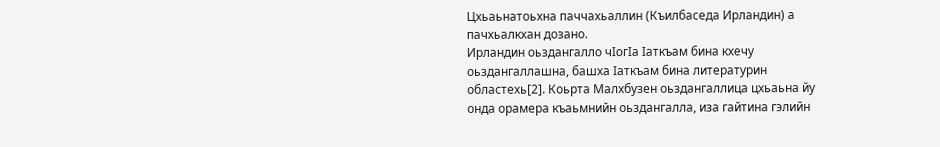Цхьаьнатоьхна паччахьаллин (Къилбаседа Ирландин) а пачхьалкхан дозано.
Ирландин оьздангалло чӀогӀа Ӏаткъам бина кхечу оьздангаллашна, башха Ӏаткъам бина литературин областехь[2]. Коьрта Малхбузен оьздангаллица цхьаьна йу онда орамера къаьмнийн оьздангалла, иза гайтина гэлийн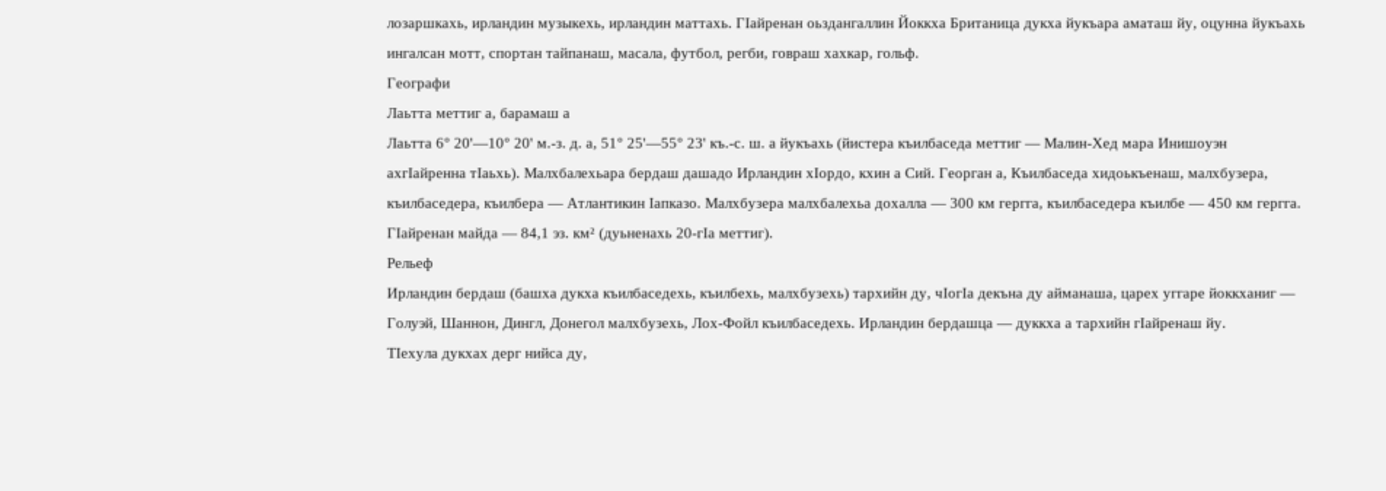лозаршкахь, ирландин музыкехь, ирландин маттахь. ГӀайренан оьздангаллин Йоккха Британица дукха йукъара аматаш йу, оцунна йукъахь ингалсан мотт, спортан тайпанаш, масала, футбол, регби, говраш хахкар, гольф.
Географи
Лаьтта меттиг а, барамаш а
Лаьтта 6° 20'—10° 20' м.-з. д. а, 51° 25'—55° 23' къ.-с. ш. а йукъахь (йистера къилбаседа меттиг — Малин-Хед мара Инишоуэн ахгӀайренна тӀаьхь). Малхбалехьара бердаш дашадо Ирландин хӀордо, кхин а Сий. Георган а, Къилбаседа хидоькъенаш, малхбузера, къилбаседера, къилбера — Атлантикин Ӏапказо. Малхбузера малхбалехьа дохалла — 300 км гергга, къилбаседера къилбе — 450 км гергга. ГӀайренан майда — 84,1 эз. км² (дуьненахь 20-гӀа меттиг).
Рельеф
Ирландин бердаш (башха дукха къилбаседехь, къилбехь, малхбузехь) тархийн ду, чӀогӀа декъна ду айманаша, царех уггаре йоккханиг — Голуэй, Шаннон, Дингл, Донегол малхбузехь, Лох-Фойл къилбаседехь. Ирландин бердашца — дуккха а тархийн гӀайренаш йу.
ТӀехула дукхах дерг нийса ду,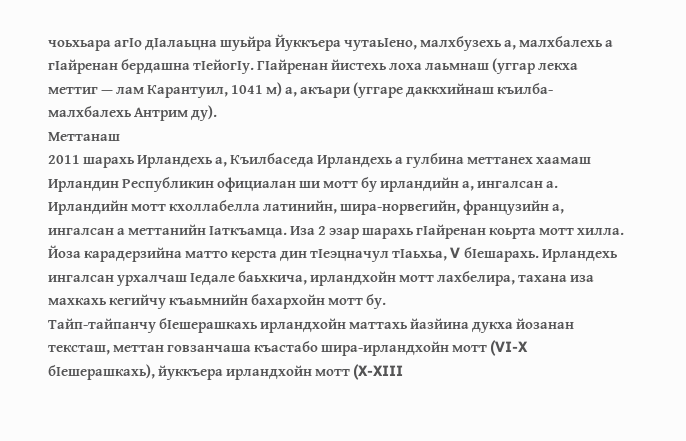чоьхьара агӀо дӀалаьцна шуьйра Йуккъера чутаьӀено, малхбузехь а, малхбалехь а гӀайренан бердашна тӀейогӀу. ГӀайренан йистехь лоха лаьмнаш (уггар лекха меттиг — лам Карантуил, 1041 м) а, акъари (уггаре даккхийнаш къилба-малхбалехь Антрим ду).
Меттанаш
2011 шарахь Ирландехь а, Къилбаседа Ирландехь а гулбина меттанех хаамаш
Ирландин Республикин официалан ши мотт бу ирландийн а, ингалсан а. Ирландийн мотт кхоллабелла латинийн, шира-норвегийн, французийн а, ингалсан а меттанийн Ӏаткъамца. Иза 2 эзар шарахь гӀайренан коьрта мотт хилла. Йоза карадерзийна матто керста дин тӀеэцначул тӀаьхьа, V бӀешарахь. Ирландехь ингалсан урхалчаш Ӏедале баьхкича, ирландхойн мотт лахбелира, тахана иза махкахь кегийчу къаьмнийн бахархойн мотт бу.
Тайп-тайпанчу бӀешерашкахь ирландхойн маттахь йазйина дукха йозанан тексташ, меттан говзанчаша къастабо шира-ирландхойн мотт (VI-X бӀешерашкахь), йуккъера ирландхойн мотт (X-XIII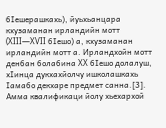бӀешерашкахь), йуьхьанцара кхузаманан ирландийн мотт (XIII—XVII бӀешо) а, кхузаманан ирландийн мотт а. Ирландхойн мотт денбан болабина XX бӀешо долалуш, хӀинца дукхахйолчу ишколашкахь Ӏамабо декхаре предмет санна.[3]. Амма квалификаци йолу хьехархой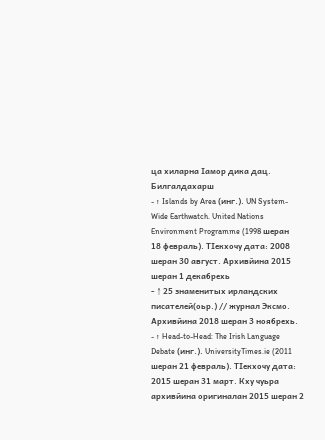ца хиларна Ӏамор дика дац.
Билгалдахарш
- ↑ Islands by Area (инг.). UN System-Wide Earthwatch. United Nations Environment Programme (1998 шеран 18 февраль). ТӀекхочу дата: 2008 шеран 30 август. Архивйина 2015 шеран 1 декабрехь
- ↑ 25 знаменитых ирландских писателей(оьр.) // журнал Эксмо. Архивйина 2018 шеран 3 ноябрехь.
- ↑ Head-to-Head: The Irish Language Debate (инг.). UniversityTimes.ie (2011 шеран 21 февраль). ТӀекхочу дата: 2015 шеран 31 март. Кху чуьра архивйина оригиналан 2015 шеран 2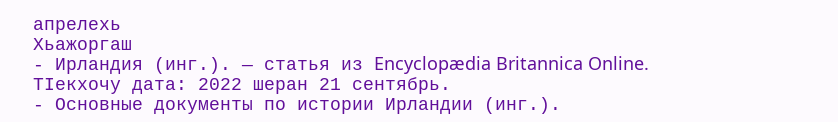апрелехь
Хьажоргаш
- Ирландия (инг.). — статья из Encyclopædia Britannica Online. ТӀекхочу дата: 2022 шеран 21 сентябрь.
- Основные документы по истории Ирландии (инг.).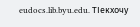eudocs.lib.byu.edu. ТӀекхочу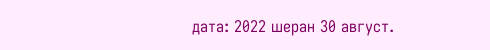дата: 2022 шеран 30 август.